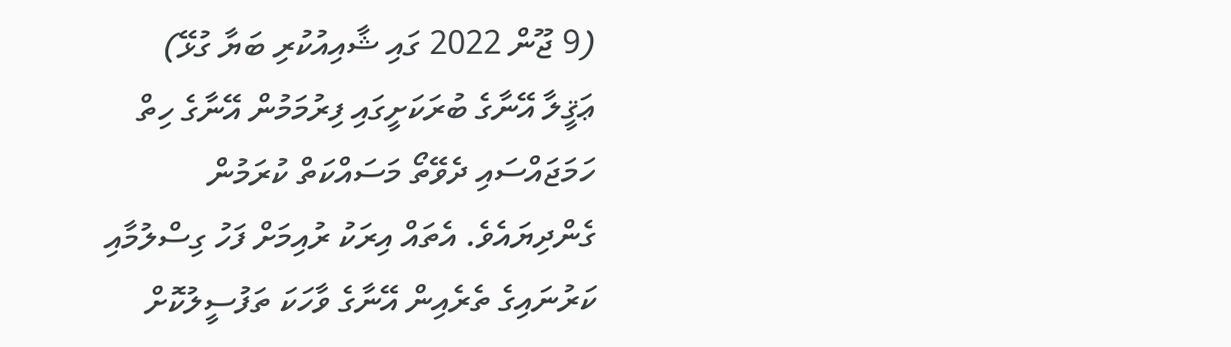(9 ޖޫން 2022 ގައި ޝާއިއުކުރި ބަޔާ ގުޅޭ)
ޢަޤީލާ އޭނާގެ ބުރަކަށީގައި ފިރުމަމުން އޭނާގެ ހިތް ހަމަޖައްސައި ދެވޭތޯ މަސައްކަތް ކުރަމުން ގެންދިޔައެވެ. އެތައް އިރަކު ރުއިމަށް ފަހު ގިސްލުމާއި ކަރުނައިގެ ތެރެއިން އޭނާގެ ވާހަކަ ތަފުސީލުކޮށް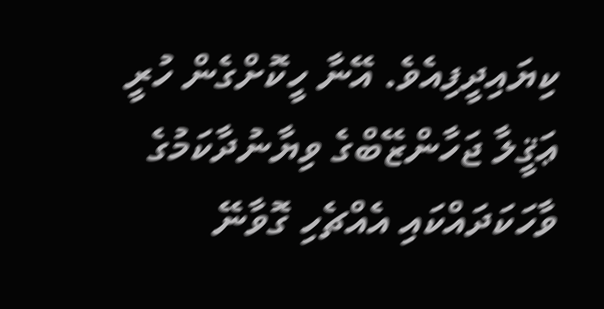ކިޔައިދީފިއެވެ. އޭނާ ހީކޮށްގެން ހުރީ ޢަޤީލާ ޖަހާންޒޭބްގެ ވިޔާނުދާކަމުގެ ވާހަކަދައްކައި އެއްޗެހި ގޮވާނޭ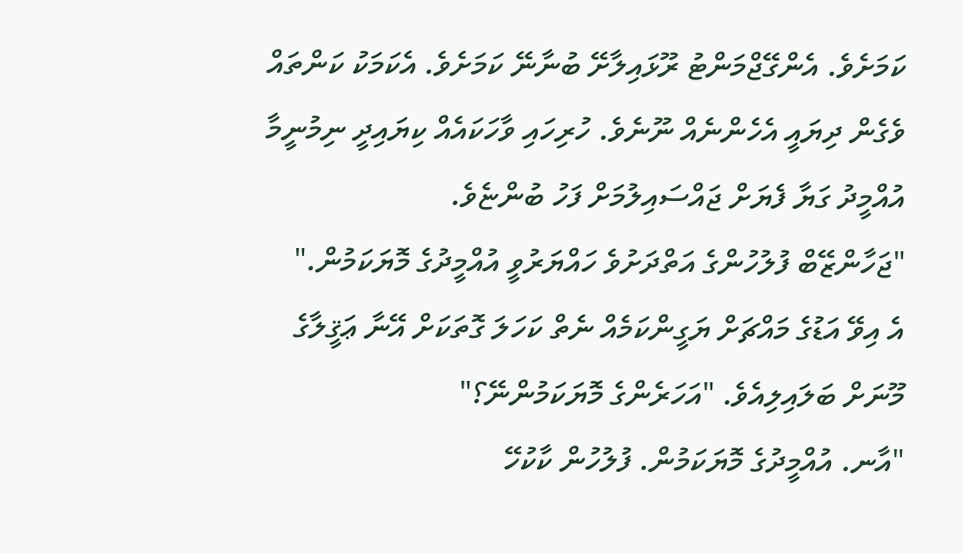ކަމަށެވެ. އެންގޭޖްމަންޓު ރޫޅައިލާށޭ ބުނާނޭ ކަމަށެވެ. އެކަމަކު ކަންތައް ވެގެން ދިޔައީ އެހެންނެއް ނޫނެވެ. ހުރިހައި ވާހަކައެއް ކިޔައިދީ ނިމުނީމާ އުއްމީދު ގަޔާ ފެޔަށް ޖައްސައިލުމަށް ފަހު ބުންޏެވެ.
"ޖަހާންޒޭބް ފުލުހުންގެ އަތްދަށުވެ ހައްޔަރުވީ އުއްމީދުގެ މޮޔަކަމުން."
އެ އިވޭ އަޑުގެ މައްޗަށް ޔަގީންކަމެއް ނެތް ކަހަލަ ގޮތަކަށް އޭނާ ޢަޤީލާގެ މޫނަށް ބަލައިލިއެވެ. "އަހަރެންގެ މޮޔަކަމުންނޭ؟"
"އާނ. އުއްމީދުގެ މޮޔަކަމުން. ފުލުހުން ކާކުހޭ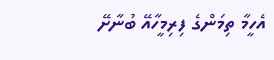އެހީމާ ތިމަންގެ ފިރިމީހާއޭ ބުނާށޭ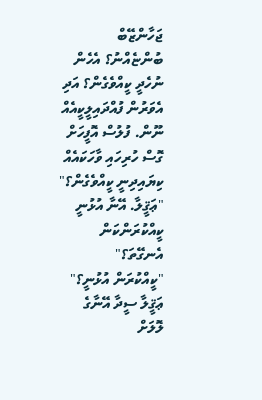ޖަހާންޒޭބް ބުންޏެއްނު؟ އެހެން ނުހެދީ ކީއްވެގެން؟ އަދި އެވަރުން ފުއްދައިލީކީއެއް ނޫން. ފުލުސް އޮފީހަށް ގޮސް ހުރިހައި ވާހަކައެއް ކިޔައިދިނީ ކީއްވެގެން؟"
"ޢަޤީލާ. އޭނާ އުޅުނީ ކީއްކުރަންކަން އެނގޭތަ؟"
"ކީއްކުރަން އުޅުނީ؟" ޢަޤީލާ ސީދާ އޭނާގެ ލޮލަށް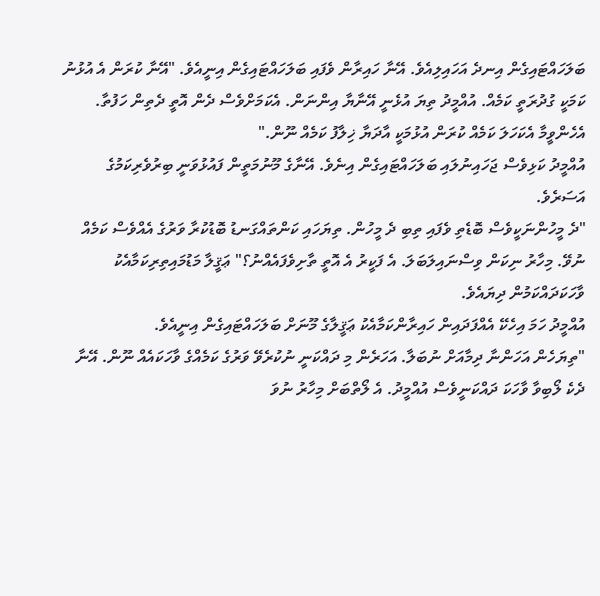ބަލަހައްޓައިގެން އިނދެ އަހައިލިއެވެ. އޭނާ ހައިރާން ވެފައި ބަލަހައްޓައިގެން އިނީއެވެ. "އޭނާ ކުރަން އެ އުޅުނު ކަމަކީ ގުދުރަތީ ކަމެއް. އުއްމީދު ތިޔަ އުޅެނީ އޭނާޔާ އިންނަން. އެކަމަށްވެސް ދެން އޮތީ ދެތިން ހަފުތާ. އެހެންވީމާ އެކަހަލަ ކަމެއް ކުރަން އުޅުމަކީ އާދަޔާ ޚިލާފު ކަމެއް ނޫން."
އުއްމީދު ކަޅިވެސް ޖަހައިނުލައި ބަލަހައްޓައިގެން އިނެވެ. އޭނާގެ މޫނުމަތީން ފައުޅުވަނީ ބިރުވެރިކަމުގެ އަސަރެވެ.
"ދެ މީހުންނަކީވެސް ބޮޑެތި ވެފައި ތިބި ދެ މީހުން. ތިޔަހައި ކަންތައްގަނޑު ބޮޑުކުރާ ވަރުގެ އެއްވެސް ކަމެއް ނުވޭ. މިހާރު ނިކަން ވިސްނައިލަބަލަ. އެ ފަކީރު އެ އޮތީ ތާށިވެފައެއްނު؟" ޢަޤީލާ މަޑުމައިތިރިކަމާއެކު ވާހަކަދައްކަމުން ދިޔައެވެ.
އުއްމީދު ހަމަ އިހެކޭ އެއްފަދައިން ހައިރާންކަމާއެކު ޢަޤީލާގެ މޫނަށް ބަލަހައްޓައިގެން އިނީއެވެ.
"ތިޔަހެން އަހަންނާ ދިމާއަށް ނުބަލާ. އަހަރެން މި ދައްކަނީ ނުކުރެވޭ ވަރުގެ ކަމެއްގެ ވާހަކައެއް ނޫން. އޭނާ ދެކެ ލޯބިވާ ވާހަކަ ދައްކަނީވެސް އުއްމީދު. އެ ލޯތްބަށް މިހާރު ނުވަ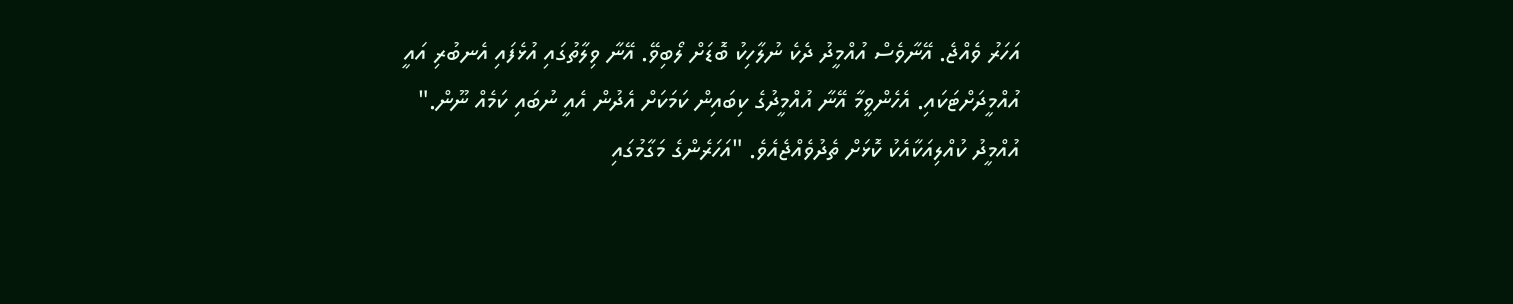އަހަރު ވެއްޖެ. އޭނާވެސް އުއްމީދު ދެކެ ނުލާހިކު ބޮޑަށް ލޯބިވޭ. އޭނާ ވިލާތުގައި އުޅެފައި އެނބުރި އައީ އުއްމީދަށްޓަކައި. އެހެންވީމާ އޭނާ އުއްމީދުގެ ކިބައިން ކަމަކަށް އެދުން އެއީ ނުބައި ކަމެއް ނޫން."
އުއްމީދު ކުއްލިއަކާއެކު ކޮޅަށް ތެދުވެއްޖެއެވެ. "އަހަރެންގެ މަގާމުގައި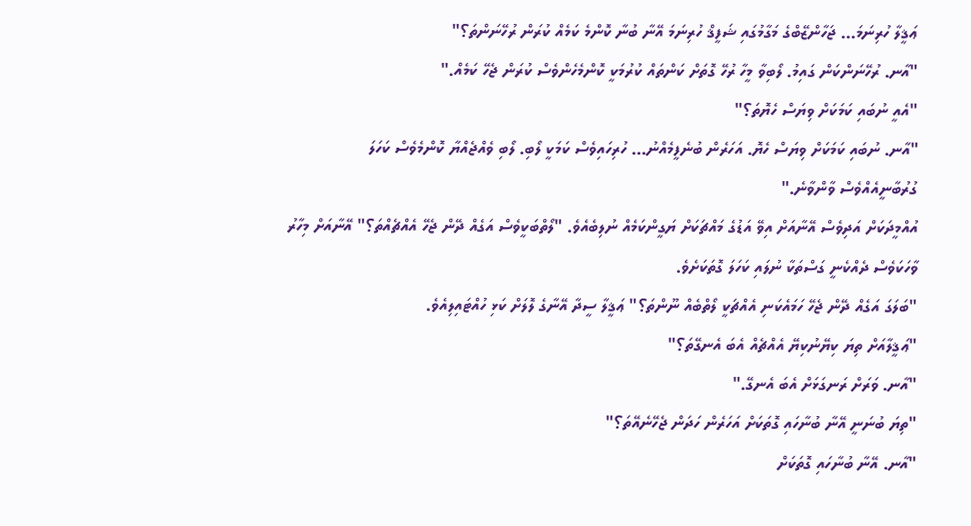ޢަޤީލާ ހުރިނަމަ... ޖަހާންޒޭބްގެ މަގާމުގައި ޝަފީޤް ހުރިނަމަ އޭނާ ބުނާ ކޮންމެ ކަމެއް ކުރަން ރުހޭނަންތަ؟"
"އާނ. ރުހޭނަންކަން ގައިމު. ލޯބިވާ މީހާ ރުހޭ ގޮތަށް ކަންތައް ކުރުމަކީ ކޮންމެހެންވެސް ކުރަން ޖެހޭ ކަމެއް."
"އެއީ ނުބައި ކަމަކަށް ވިޔަސް ހެޔޮތަ؟"
"އާނ. ނުބައި ކަމަކަށް ވިޔަސް ހެޔޮ. އަހަރެން ބުނެފީމެއްނު... ހުރިހައިވެސް ކަމަކީ ލޯބި. ލޯބި ވެއްޖެއްޔާ ކޮންމެވެސް ކަހަލަ ގުރުބާނީއެއްވެސް ވާންވާނެ."
އުއްމީދަކަށް އަދިވެސް އޭނާއަށް އިވޭ އަޑުގެ މައްޗަކަށް ޔަގީންކަމެއް ނުލިބެއެވެ. "ލޯތްބަކީވެސް އަގެއް ދޭން ޖެހޭ އެއްޗެއްތަ؟" އޭނާއަށް މިހާރު ވާހަކަވެސް ދެއްކެނީ ގަސްތަކާ ނުލައި ކަހަލަ ގޮތަކަށެވެ.
"ބަލަގަ އަގެއް ދޭން ޖެހޭ ހަމައެކަނި އެއްޗަކީ ލޯތްބެއް ނޫންތަ؟" ޢަޤީލާ ސީދާ އޭނާގެ ލޮލަށް ކަޅި ހުއްޓައިލިއެވެ.
"ޢަޤީލާއަށް ތިޔަ ކިޔޭނުކިޔޭ އެއްޗެއް އެބަ އެނގޭތަ؟"
"އާނ. ވަރަށް ރަނގަޅަށް އެބަ އެނގޭ."
"ތިޔަ ބުނަނީ އޭނާ ބުނާހައި ގޮތަކަށް އަހަރެން ހަދަން ޖެހޭނެއޭތަ؟"
"އާނ. އޭނާ ބުނާހައި ގޮތަކަށް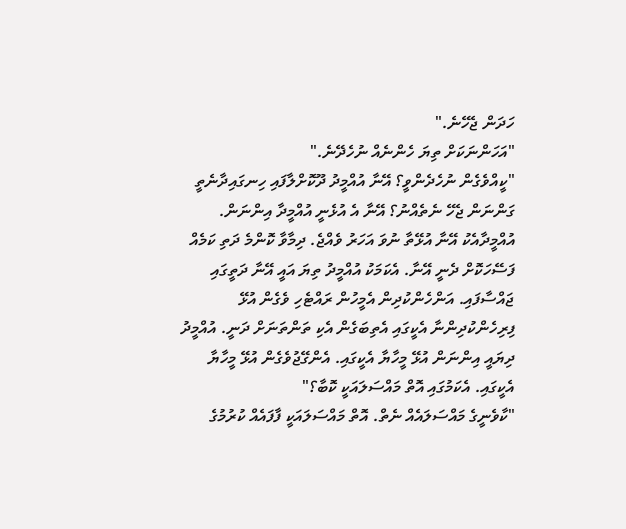ހަދަން ޖެހޭނެ."
"އަހަންނަކަށް ތިޔަ ހެންނެއް ނުހެދޭނެ."
"ކީއްވެގެން ނުހެދެންވީ؟ އޭނާ އުއްމީދު ދޫކޮށްލާފައި ހިނގައިދާނެތީ ގަންނަން ޖެހޭ ނެތެއްނު؟ އޭނާ އެ އުޅެނީ އުއްމީދާ އިންނަން. އުއްމީދާއެކު އޭނާ އުޅޭތާ ނުވަ އަހަރު ވެއްޖެ. ދިމާވާ ކޮންމެ ދަތި ކަމެއް ފަސޭހަކޮށް ދެނީ އޭނާ. އެކަމަކު އުއްމީދު ތިޔަ އައީ އޭނާ ދަތީގައި ޖައްސާފައި. އަންހެންކުދިން އެމީހުން ރައްޓެހި ވެގެން އުޅޭ ފިރިހެންކުދިންނާ އެކީގައި އެތިބަގެން އެކި ތަންތަނަށް ދަނީ. އުއްމީދު ދިޔައީ އިންނަން އުޅޭ މީހާޔާ އެކީގައި. އެންގޭޖުވެގެން އުޅޭ މީހާޔާ އެކީގައި. އެކަމުގައި އޮތް މައްސަލައަކީ ކޮބާ؟"
"ކާވެނީގެ މައްސަލައެއް ނެތް. އޮތް މައްސަލައަކީ ފާފައެއް ކުރުމުގެ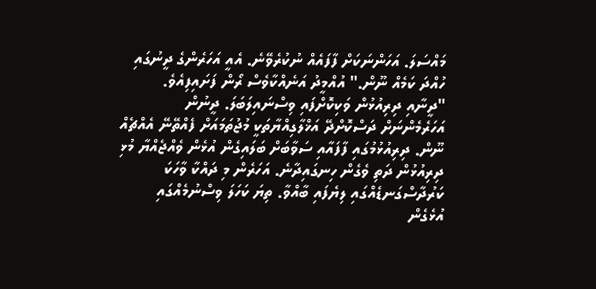މައްސަލަ. އަހަންނަކަށް ފާފައެއް ނުކުރެވޭނެ. އެއީ އަހަރެންގެ ދީނުގައި ހުއްދަ ކަމެއް ނޫން." އުއްމީދު އަނެއްކާވެސް ރޯން ފަށައިފިއެވެ.
"ދީނާއި ދިރިއުޅުން ވަކިކޮށްފައި ވިސްނައިލަބަލަ. ދީނުން އަހަރެމެންނަށް ދަސްކޮށްދޭ އަޚްލާގިއްޔާތަކީ މުޖުތަމައަށް ފެއްތޭނޭ އެއްޗެއް ނޫން. ދިރިއުޅުމުގައި ފާފައާއި ސަވާބަށް ބަލައިގެން އުޅެން ވެއްޖެއްޔާ މުޅި ދިރިއުޅުން ދަތި ވެގެން ހިނގައިދާނެ. އަހަރެން މި ދައްކާ ވާހަކަ ކަރުދާސްގަނޑެއްގައި ލިޔެފައި ބާއްވާ. ތިޔަ ކަހަލަ ވިސްނުމެއްގައި އުޅެގެން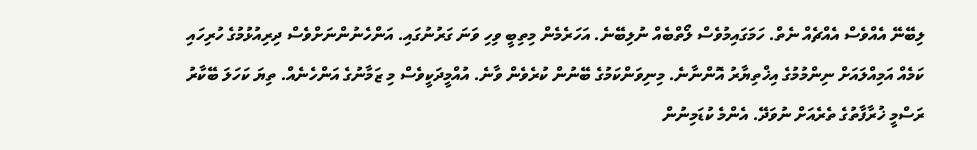ލިބޭނޭ އެއްވެސް އެއްޗެއް ނެތް. ހަމަގައިމުވެސް ލޯތްބެއް ނުލިބޭނެ. އަހަރެމެން މިތިބީ ވިހި ވަނަ ގަރުނުގައި. އަންހެނުންނަށްވެސް ދިރިއުޅުމުގެ ހުރިހައި ކަމެއް އަމިއްލައަށް ނިންމުމުގެ އިޚްތިޔާރު އޮންނާނެ. މިނިވަންކަމުގެ ބޭނުން ކުރެވެން ވާނެ. އުއްމީދަކީވެސް މި ޒަމާނުގެ އަންހެނެއް. ތިޔަ ކަހަލަ ބޭކާރު ރަސްމީ ޚުރާފާތުގެ ތެރެއަށް ނުވަދޭ. އެންމެ ކުޑަމިނުން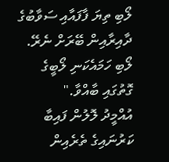ލޯބި ތިޔަ ފާފައާއި ސަވާބުގެ ދާއިރާއިން ބޭރަށް ނެރޭ. ލޯބި ހަމައެކަނި ލޯބީގެ ގޮތުގައި ބާއްވާ."
އުއްމީދު ލޮލުން ފައިބާ ކަރުނައިގެ ތެރެއިން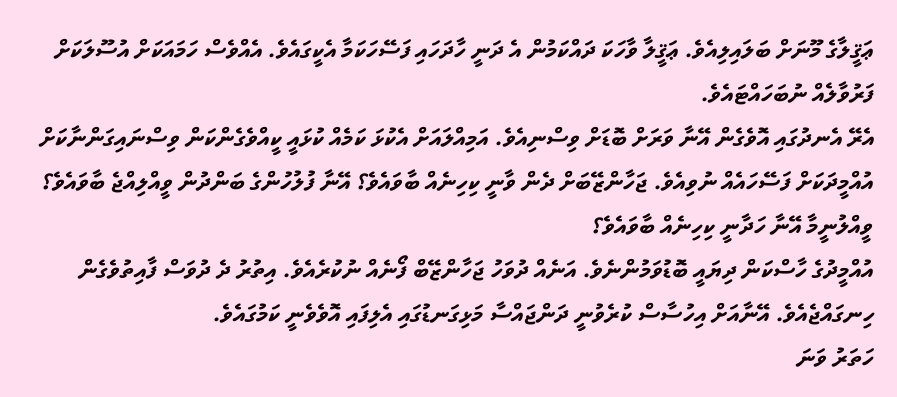ޢަޤީލާގެ މޫނަށް ބަލައިލިއެވެ. ޢަޤީލާ ވާހަކަ ދައްކަމުން އެ ދަނީ ހާދަހައި ފަސޭހަކަމާ އެކީގައެވެ. އެއްވެސް ހަމައަކަށް އުސޫލަކަށް ފަރުވާލެއް ނުބަހައްޓައެވެ.
އެރޭ އެނދުގައި އޮވެގެން އޭނާ ވަރަށް ބޮޑަށް ވިސްނިއެވެ. އަމިއްލައަށް އެކުޅަ ކަމެއް ކުޅައީ ކީއްވެގެންކަން ވިސްނައިގަންނާކަށް އުއްމީދަކަށް ފަސޭހައެއް ނުވިއެވެ. ޖަހާންޒޭބަށް ދެން ވާނީ ކިހިނެއް ބާވައެވެ؟ އޭނާ ފުލުހުންގެ ބަންދުން ވީއްލިއްޖެ ބާވައެވެ؟ ވީއްލުނީމާ އޭނާ ހަދާނީ ކިހިނެއް ބާވައެވެ؟
އުއްމީދުގެ ހާސްކަން ދިޔައީ ބޮޑުވަމުންނެވެ. އަނެއް ދުވަހު ޖަހާންޒޭބް ފޯނެއް ނުކުރެއެވެ. އިތުރު ދެ ދުވަސް ފާއިތުވެގެން ހިނގައްޖެއެވެ. އޭނާއަށް އިހުސާސް ކުރެވުނީ ދަންޖައްސާ މަޅިގަނޑުގައި އެލިފައި އޮވެވެނީ ކަމުގައެވެ.
ހަތަރު ވަނަ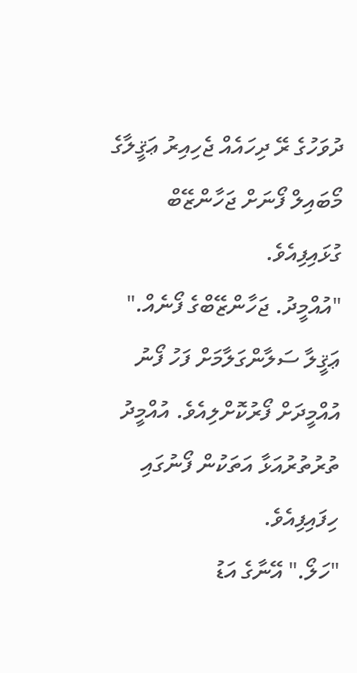ދުވަހުގެ ރޭ ދިހައެއް ޖެހިއިރު ޢަޤީލާގެ މޯބައިލް ފޯނަށް ޖަހާންޒޭބް ގުޅައިފިއެވެ.
"އުއްމީދު. ޖަހާންޒޭބްގެ ފޯނެއް." ޢަޤީލާ ސަލާންގަލާމަށް ފަހު ފޯނު އުއްމީދަށް ފޯރުކޮށްލިއެވެ. އުއްމީދު ތުރުތުރުއަޅާ އަތަކުން ފޯނުގައި ހިފައިފިއެވެ.
"ހަލޯ." އޭނާގެ އަޑު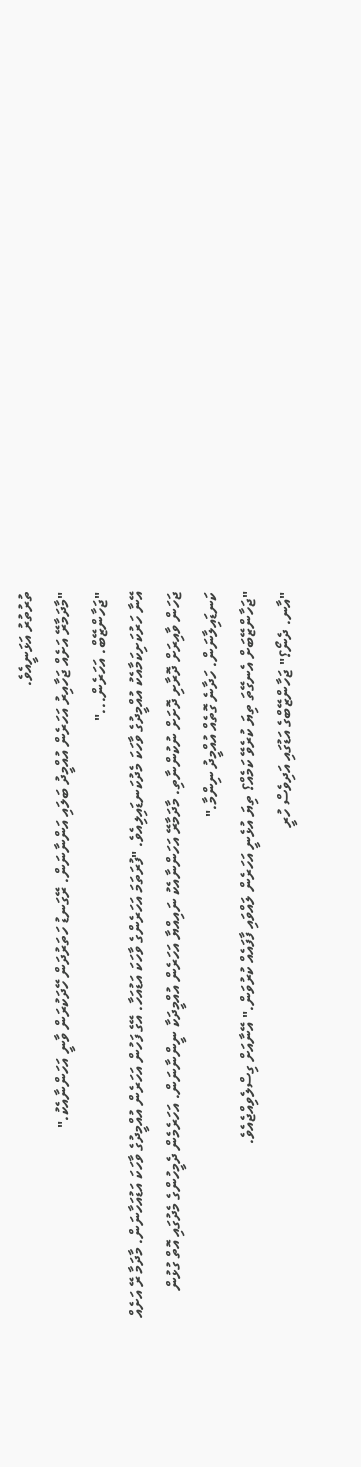ތުރުތުރު އަޅަނީއެވެ.
"މާދަމާރޭ އަށެއް ޖަހާއިރު އަހަރެން އުއްމީދު ބަލައި އަންނާނަން. ރޭގަނޑު ހަތަރުދަން ހޭދަކުރަން ވާނީ އަހަންނާއެކު."
"ޖަހާންޒޭބް. އަހަރެން..."
އޭނާ ހަރުކަށިކަމާއެކު އުއްމީދުގެ ވާހަކަ މެދުކަނޑައިލިއެވެ. "ފުރަތަމަ އަހަރެންގެ ވާހަކަ އަޑުއަހާ. އޭގެ ފަހުން އަހަރެން އުއްމީދުގެ ވާހަކަ އަޑުއަހާނަން. މާދަމާ ރޭ އަށެއް ޖަހަން ވާއިރަށް ދޮރާށި ދޮށަށް ނުކުންނާތި. މާދަމާރޭ އަހަންނާއެކު ނައިއްޔާ އަހަރެން އުއްމީދަކާ ނީންނާނަން. އަހަރެމެން ދެމީހުންގެ މެދުގައި އޮތް ގުޅުން ކަނޑައިލާނަން. ހަދާނެ ގޮތެއް އުއްމީދު ނިންމާ."
"ޖަހާންޒޭބަށް އެނގޭތަ ތިޔަ ކުރެވޭ ކަމެއް؟ ތިޔަ އުޅެނީ އަހަރެން ލައްވައި ފާފައެއް ކުރުވަން." އޭނާއަށް ގިސްލެވިއްޖެއެވެ.
"އާނ. ދެނޯ؟" ޖަހާންޒޭބްގެ އަޑުގައި އަދިވެސް ހުރީ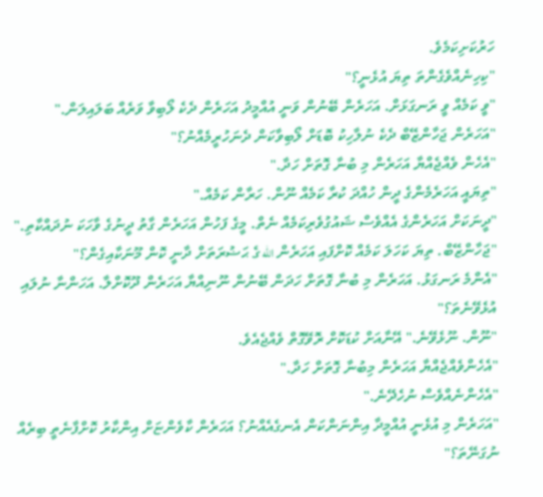ހަރުކަށިކަމެވެ.
"ކިހިނެއްވެގެންތަ ތިޔަ އުޅެނީ؟"
"ވީ ކަމެއް ވީ ރަނގަޅަށް. އަހަރެން ބޭނުން ވަނީ އުއްމީދު އަހަރެން ދެކެ ލޯބިވާ ވަރެއް ބަލައިލަން."
"އަހަރެން ޖަހާންޒޭބް ދެކެ ނުލާހިކު ބޮޑަށް ލޯބިވާކަން ދެނަހުރީމެއްނު؟"
"އެހެން ވެއްޖެއްޔާ އަހަރެން މި ބުނާ ގޮތަށް ހަދާ."
"ތިޔައީ އަހަރެމެންގެ ދީން ހުއްދަ ކުރާ ކަމެއް ނޫން. ހަރާން ކަމެއް."
"ދީނަކަށް އަހަރެންގެ އެއްވެސް ޝައުގުވެރިކަމެއް ނެތް. މީގެ ފަހުން އަހަރެން ގާތު ދީނުގެ ވާހަކަ ނުދައްކާތި."
"ޖަހާންޒޭބް. ތިޔަ ކަހަލަ ކަމެއް ކޮށްފައި އަހަރެން الله ގެ ޙަޟުރަތަށް ދާނީ ކޮން މޫނަކާއިގެން؟"
"އެންމެ ރަނގަޅު. އަހަރެން މި ބުނާ ގޮތަށް ހަދަން ބޭނުން ނޫނިއްޔާ އަހަރެން ދޫކޮށްލާ. އަހަންނާ ނުލައި އުޅެވޭނެތަ؟"
"ނޫން. ނޫޅެވޭނެ." އޭނާއަށް ކުޑަކޮށް ރޮވޭގޮތް ވެއްޖެއެވެ.
"އެހެންވެއްޖެއްޔާ އަހަރެން މިބުނާ ގޮތަށް ހަދާ."
"އެހެންނެއްވެސް ނުހެދޭނެ."
"އަހަރެން މި އުޅެނީ އުއްމީދާ އިންނަންކަން އެނގެއެއްނު؟ އަހަރެން ކާވެންޏަށް އިންކާރު ކޮށްފާނެތީ ބިރެއް ނުގަނޭތަ؟"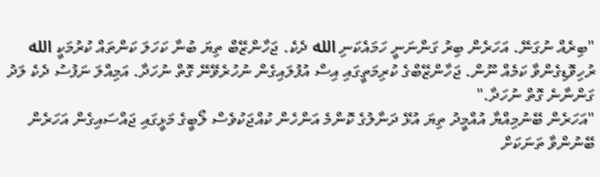"ބިރެއް ނުގަނޭ. އަހަރެން ބިރު ގަންނަނީ ހަމައެކަނި الله ދެކެ. ޖަހާންޒޭބް ތިޔަ ބުނާ ކަހަލަ ކަންތައް ކުރުމަކީ الله ރުހިވޮޑިގެންވާ ކަމެއް ނޫން. ޖަހާންޒޭބްގެ ކުރިމަތީގައި އިސް އުފުލައިގެން ނުހުރެވޭނޭ ގޮތް ނުހަދާ. އަމިއްލަ ނަފުސު ދެކެ ލަދު ގަންނާނެ ގޮތް ނުހަދާ."
"އަހަރެން ބޭނުމިއްޔާ އުއްމީދު ތިޔަ އުޅޭ ދަނާލުގެ ކޮންމެ އަންހެން ކުއްޖަކުވެސް ލޯބީގެ މަޅީގައި ޖައްސައިގެން އަހަރެން ބޭނުންވާ ތަނަކަށް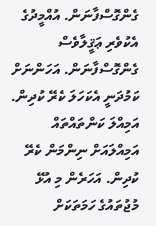ގެންގޮސްފާނަން. އުއްމީދުގެ އެކުވެރި ޢަޤީލާވެސް ގެންގޮސްފާނަން. އަހަންނަށް ކަމުދަނީ އެކަހަލަ ކެރޭ ކުދިން. އަމިއްލަ ކަންތައްތައް އަމިއްލައަށް ނިންމަން ކެރޭ ކުދިން. އަހަރެން މި އުޅޭ މުޖުތައުގެ ހަމަތަކަށް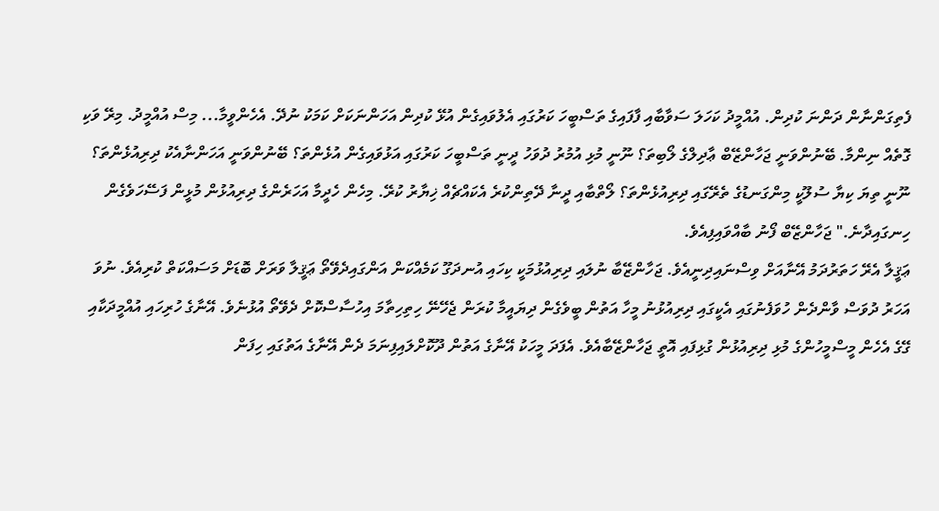ފެތިގަންނާން ދަންނަ ކުދިން. އުއްމީދު ކަހަލަ ސަވާބާއި ފާފައިގެ ތަސްބީހަ ކަރުގައި އެލުވައިގެން އުޅޭ ކުދިން އަހަންނަކަށް ކަމަކު ނުދޭ. އެހެންވީމާ... މިސް އުއްމީދު. މިރޭ ވަކި ގޮތެއް ނިންމާ. ބޭނުންވަނީ ޖަހާންޒޭބް ޢާދިލްގެ ލޯބިތަ؟ ނޫނީ މުޅި އުމުރު ދުވަހު ދީނީ ތަސްބީހަ ކަރުގައި އަޅުވައިގެން އުޅެންތަ؟ ބޭނުންވަނީ އަހަންނާއެކު ދިރިއުޅެންތަ؟ ނޫނީ ތިޔަ ކިޔާ ސުލޫކީ މިންގަނޑުގެ ތެރޭގައި ދިރިއުޅެންތަ؟ ލޯތްބާއި ދީނާ ދޭތިންކުރެ އެކައްޗެއް ޚިޔާރު ކުރޭ. މިހެން ހެދީމާ އަހަރެންގެ ދިރިއުޅުން މުޅީން ފަސޭހަވެގެން ހިނގައިދާނެ." ޖަހާންޒޭބް ފޯނު ބާއްވައިފިއެވެ.
ޢަޤީލާ އެރޭ ހަތަރުދަމު އޭނާއަށް ވިސްނައިދިނީއެވެ. ޖަހާންޒޭބާ ނުލައި ދިރިއުޅުމަކީ ކިހައި އުނދަގޫ ކަމެއްކަން އަންގައިދެވޭތޯ ޢަޤީލާ ވަރަށް ބޮޑަށް މަސައްކަތް ކުރިއެވެ. ނުވަ އަހަރު ދުވަސް ވާންދެން ހުވަފެނުގައި އެކީގައި ދިރިއުޅުނު މީހާ އަތުން ބީވެގެން ދިޔައީމާ ކުރަން ޖެހޭނޭ ހިތިހިތާމަ އިހުސާސްކޮށް ދެވޭތޯ އުޅުނެވެ. އޭނާގެ ހުރިހައި އުއްމީދަކާއި ގޭގެ އެހެން މީސްމީހުންގެ މުޅި ދިރިއުޅުން ގުޅިފައި އޮތީ ޖަހާންޒޭބާއެވެ. އެފަދަ މީހަކު އޭނާގެ އަތުން ދޫކޮށްލައިފިނަމަ ދެން އޭނާގެ އަތުގައި ހިފަން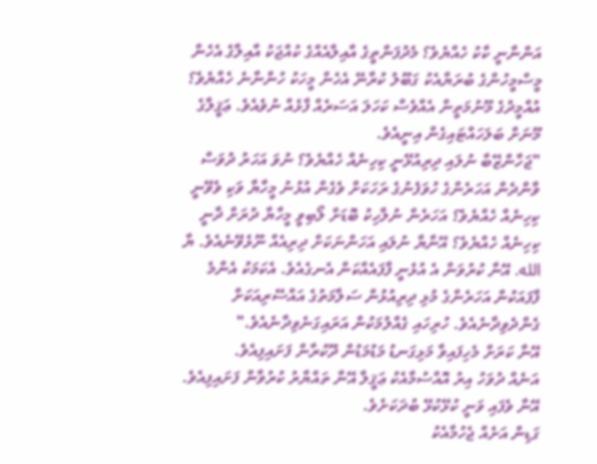އަންނާނީ ކާކު ހެއްޔެވެ؟ މެދުފަންތީގެ އާއިލާއެއްގެ ކުއްޖަކު އާއިލާގެ އެހެން މީސްމީހުންގެ ބުރަޔާއެކު ގަބޫލު ކުރާނޭ އެހެން މީހަކު ހުންނާނެ ހެއްޔެވެ؟
އުއްމީދުގެ މޫނުމަތީން އެއްވެސް ކަހަލަ އަސަރެއް ފާޅެއް ނުވެއެވެ. ޢަޤީލާގެ މޫނަށް ބަލަހައްޓައިގެން އިނީއެވެ.
"ޖަހާންޒޭބާ ނުލައި ދިރިއުޅޭނީ ކިހިނެއް ހެއްޔެވެ؟ ނުވަ އަހަރު ދުވަސް ވާންދެން އަހަރެންގެ ހުވަފެނުގެ ރަހަކަށް ވެގެން އުޅުނު މީހާޔާ ވަކި ވެވޭނީ ކިހިނެއް ހެއްޔެވެ؟ އަހަރެން ނުލާހިކު ބޮޑަށް ލޯބިވީ މީހާޔާ ދުރަށް ދާނީ ކިހިނެއް ހެއްޔެވެ؟ އޭނާޔާ ނުލައި އަހަންނަކަށް ދިރިއެއް ނޫޅެވޭނެއެވެ. ޔާ الله. އޭނާ ކުރުވަން އެ އުޅެނީ ފާފައެއްކަން އެނގެއެވެ. އެކަމަކު އެންމެ ފާފައަކުން އަހަރެންގެ މުޅި ދިރިއުޅުން ސަލާމަތުގެ އައްސޭރިއަކަށް ގެންދެވިދާނެއެވެ. ހުރިހައި ގެއްލުމަކުން އަރައިގަނެވިދާނެއެވެ."
އޭނާ ކަރަށް މެހިފައިވާ މަޅިގަނޑު މަޑުމަޑުން ދޫކުރާން ފަށައިފިއެވެ.
އަނެއް ދުވަހު އިރު އޮއްސުމާއެކު ޢަޤީލާ އޭނާ ތައްޔާރު ކުރުވާން ފަށައިފިއެވެ. އޭނާ ވެފައި ވަނީ ކުޅޭކުޅޭ ބުދަކަށެވެ.
ގަޑިން އަށެއް ޖެހުމާއެކު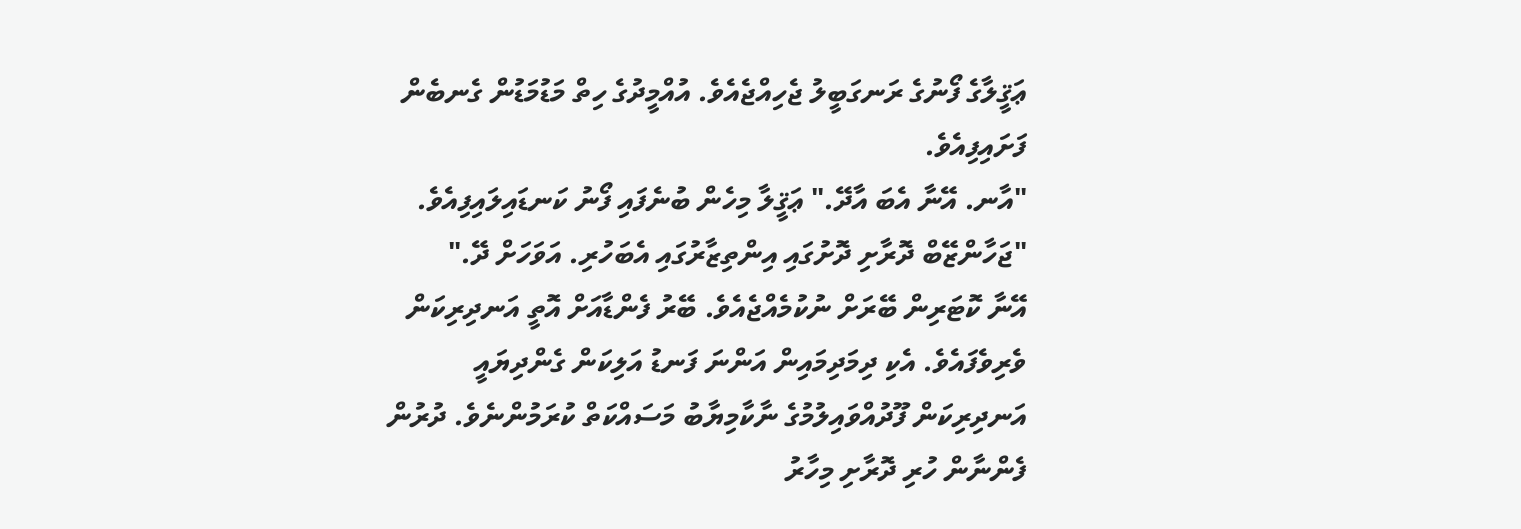ޢަޤީލާގެ ފޯނުގެ ރަނގަބީލު ޖެހިއްޖެއެވެ. އުއްމީދުގެ ހިތް މަޑުމަޑުން ގެނބެން ފަށައިފިއެވެ.
"އާނ. އޭނާ އެބަ އާދޭ." ޢަޤީލާ މިހެން ބުނެފައި ފޯނު ކަނޑައިލައިފިއެވެ.
"ޖަހާންޒޭބް ދޮރާށި ދޮށުގައި އިންތިޒާރުގައި އެބަހުރި. އަވަހަށް ދޭ."
އޭނާ ކޮޓަރިން ބޭރަށް ނުކުމެއްޖެއެވެ. ބޭރު ފެންޑާއަށް އޮތީ އަނދިރިކަން ވެރިވެފައެވެ. އެކި ދިމަދިމައިން އަންނަ ފަނޑު އަލިކަން ގެންދިޔައީ އަނދިރިކަން ފޫދުއްވައިލުމުގެ ނާކާމިޔާބު މަސައްކަތް ކުރަމުންނެވެ. ދުރުން ފެންނާން ހުރި ދޮރާށި މިހާރު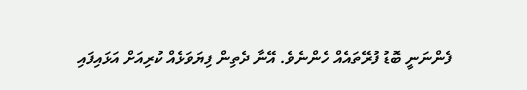ފެންނަނީ ބޮޑު ފުރޭތައެއް ހެންނެވެ. އޭނާ ދެތިން ފިޔަވަޅެއް ކުރިއަށް އަޅައިފައި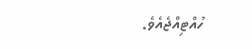ހުއްޓިއްޖެއެވެ.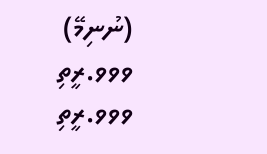(ނުނިމޭ)
ވވވ.ރީތި
ވވވ.ރީތި